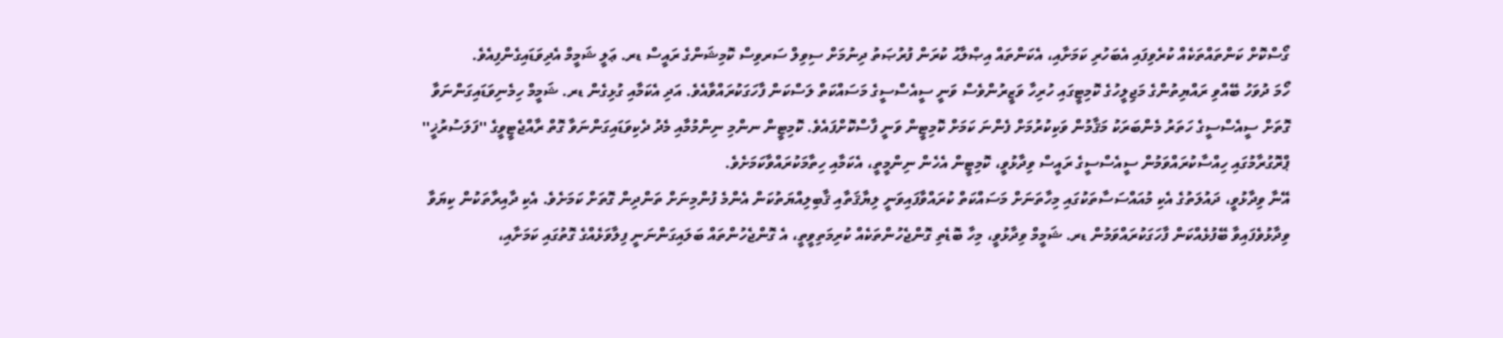ގޯސްކޮށް ކަންތައްތަކެއް ކުރެވިފައި އެބަހުރި ކަމަށާއި، އެކަންތައް އިޞްލާޙު ކުރަން ފުރުޞަތު ދިނުމަށް ސިވިލް ސަރވިސް ކޮމިޝަންގެ ރައީސް ޑރ. ޢަލީ ޝަމީމް އެދިވަޑައިގެންފިއެވެ.
ހޯމަ ދުވަހު ބޭއްވި ރައްޔިތުންގެ މަޖިލީހުގެ ކޮމިޓީގައި ހުރިހާ ވަޒީރުންވެސް ވަނީ ސީއެސްސީގެ މަސައްކަތް ލަސްކަން ފާހަގަކުރައްވާއެވެ. އަދި އެކަމާއި ގުޅިގެން ޑރ. ޝަމީމް ހިމެނިވަޑައިގަންނަވާ ގޮތަށް ސީއެސްސީގެ ހަތަރު މެންބަރަކު މަޤާމުން ވަކިކުރުމަށް ފެންނަ ކަމަށް ކޮމިޓީން ވަނީ ފާސްކޮށްފައެވެ. ކޮމިޓީން ނންމި ނިންމުމާއި މެދު ދެކިވަޑައިގަންނަވާ ގޮތް ރާއްޖެޓީވީގެ ''ފަލަސުރުޚީ'' ޕްރޮގުރާމުގައި ހިއްސާކުރައްވަމުން ސީއެސްސީގެ ރައީސް ވިދާޅުވީ، ކޮމިޓީން އެހެން ނިންމީތީ، އެކަމާއި ހިތާމަކުރައްވާކަމަށެވެ.
އޭނާ ވިދާޅުވީ، ދައުލަތުގެ އެކި މުއައްސަސާތަކުގައި މިހާތަނަށް މަސައްކަތް ކުރައްވާފައިވަނީ ލިޔާޤަތާއި ޤާބިލިއްޔަތުކަން އެންމެ ފުންމިނަށް ތަންދިން ގޮތަށް ކަމަށެވެ. އެކި ދާއިރާތަކުން ކިޔަވާ ވިދާޅުވެފައިވާ ބޭފުޅެއްކަން ފާހަގަކުރައްވަމުން ޑރ. ޝަމީމް ވިދާޅުވީ، މިހާ ބޮޑެތި ގޮންޖެހުންތަކެއް ކުރިމަތިވީތީ، އެ ގޮންޖެހުންތައް ބަލައިގަންނަނީ ފިލާވަޅެއްގެ ގޮތުގައި ކަމަށާއި،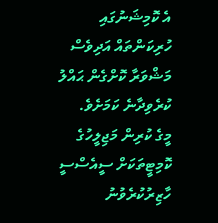އެ ކޮމިޝަނުގައި ހުރިކަންތައް އަދިވެސް މަޝްވަރާ ކޮށްގެން ޙައްލު ކުރެވިދާނެ ކަމަށެވެ.
މީގެ ކުރިން މަޖިލީހުގެ ކޮމިޓީތަކަށް ސީއެސްސީ ހާޒިރުކުރެވުނު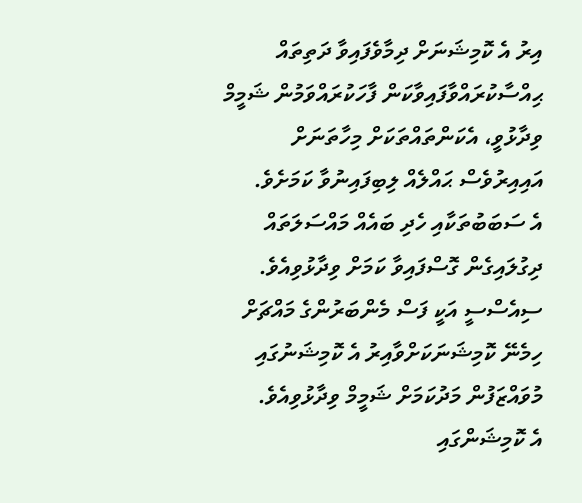އިރު އެ ކޮމިޝަނަށް ދިމާވެފައިވާ ދަތިތައް ޙިއްސާކުރައްވާފައިވާކަން ފާހަކުރައްވަމުން ޝަމީމް ވިދާޅުވީ، އެކަންތައްތަކަށް މިހާތަނަށް އައިއިރުވެސް ޙައްލެއް ލިބިފައިނުވާ ކަމަށެވެ.
އެ ސަބަބުތަކާއި ހެދި ބައެއް މައްސަލަތައް ދިގުލައިގެން ގޮސްފައިވާ ކަމަށް ވިދާޅުވިއެވެ. ސިއެސްސީ އަކީ ފަސް މެންބަރުންގެ މައްޗަށް ހިމެނޭ ކޮމިޝަނަކަށްވާއިރު އެ ކޮމިޝަނުގައި މުވައްޒަފުން މަދުކަމަށް ޝަމީމް ވިދާޅުވިއެވެ.
އެ ކޮމިޝަންގައި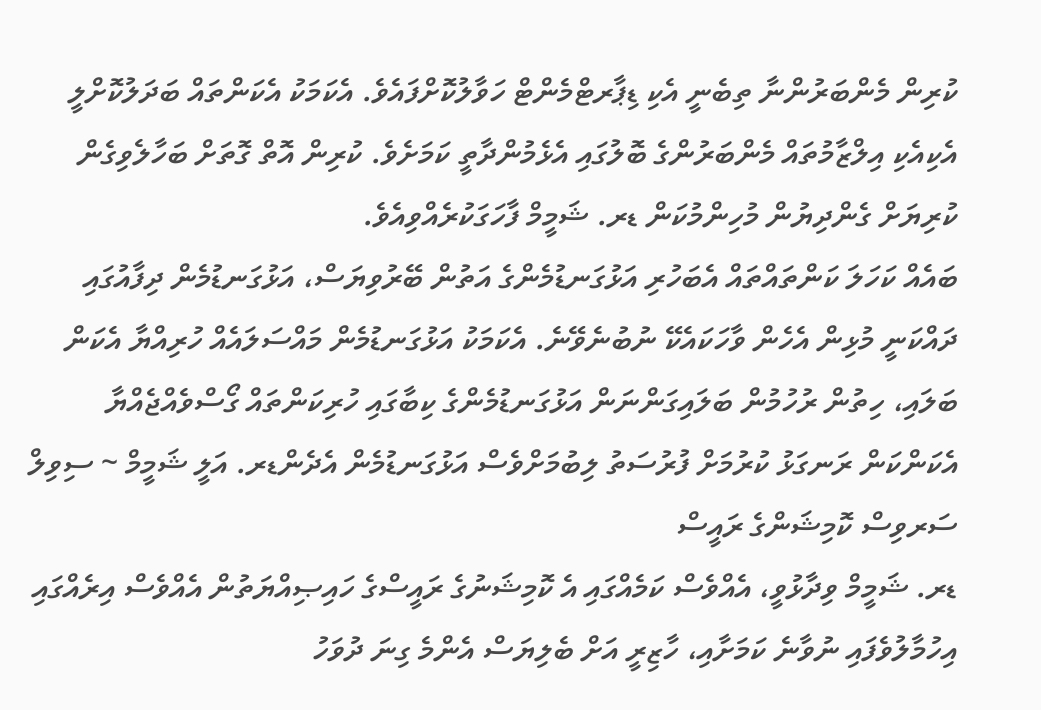ކުރިން މެންބަރުންނާ ތިބެނީ އެކި ޑިޕާރޓްމެންޓް ހަވާލުކޮށްފައެވެ. އެކަމަކު އެކަންތައް ބަދަލުކޮށްލީ އެކިއެކި އިލްޒާމުތައް މެންބަރުންގެ ބޮލުގައި އެޅެމުންދާތީ ކަމަށެވެ. ކުރިން އޮތް ގޮތަށް ބަހާލެވިގެން ކުރިޔަށް ގެންދިޔުން މުހިންމުކަން ޑރ. ޝަމީމް ފާހަގަކުރެއްވިއެވެ.
ބައެއް ކަހަލަ ކަންތައްތައް އެބަހުރި އަޅުގަނޑުމެންގެ އަތުން ބޭރުވިޔަސް، އަޅުގަނޑުމެން ދިފާއުގައި ދައްކަނީ މުޅިން އެހެން ވާހަކައެކޭ ނުބުނެވޭނެ. އެކަމަކު އަޅުގަނޑުމެން މައްސަލައެއް ހުރިއްޔާ އެކަން ބަލައި، ހިތުން ރުހުމުން ބަލައިގަންނަން އަޅުގަނޑުމެންގެ ކިބާގައި ހުރިކަންތައް ގޯސްވެއްޖެއްޔާ އެކަންކަން ރަނގަޅު ކުރުމަށް ފުރުސަތު ލިބުމަށްވެސް އަޅުގަނޑުމެން އެދެންޑރ. އަލީ ޝަމީމް ~ ސިވިލް ސަރވިސް ކޮމިޝަންގެ ރައީސް
ޑރ. ޝަމީމް ވިދާޅުވީ، އެއްވެސް ކަމެއްގައި އެ ކޮމިޝަނުގެ ރައީސްގެ ހައިޞިއްޔަތުން އެއްވެސް އިރެއްގައި އިހުމާލުވެފައި ނުވާނެ ކަމަށާއި، ހާޒިރީ އަށް ބެލިޔަސް އެންމެ ގިނަ ދުވަހު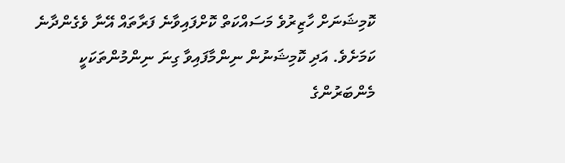ކޮމިޝަނަށް ހާޒިރުވެ މަސައްކަތް ކޮށްފައިވާނެ ފަރާތައް އޭނާ ވެގެންދާނެ ކަމަށެވެ. އަދި ކޮމިޝަނުން ނިންމާފައިވާ ގިނަ ނިންމުންތަކަކީ މެންބަރުންގެ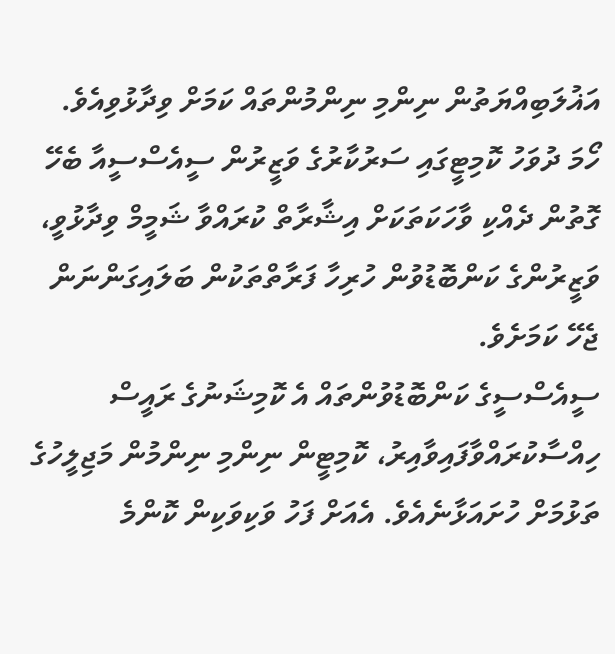އަޣުލަބިއްޔަތުން ނިންމި ނިންމުންތައް ކަމަށް ވިދާޅުވިއެވެ.
ހޯމަ ދުވަހު ކޮމިޓީގައި ސަރުކާރުގެ ވަޒީރުން ސީއެސްސީއާ ބެހޭ ގޮތުން ދެއްކި ވާހަކަތަކަށް އިޝާރާތް ކުރައްވާ ޝަމީމް ވިދާޅުވީ، ވަޒީރުންގެ ކަންބޮޑުވުން ހުރިހާ ފަރާތްތަކުން ބަލައިގަންނަން ޖެހޭ ކަމަށެވެ.
ސީއެސްސީގެ ކަންބޮޑުވުންތައް އެ ކޮމިޝަނުގެ ރައީސް ހިއްސާކުރައްވާފައިވާއިރު، ކޮމިޓީން ނިންމި ނިންމުން މަޖިލީހުގެ ތަޅުމަށް ހުށައަޅާނެއެވެ. އެއަށް ފަހު ވަކިވަކިން ކޮންމެ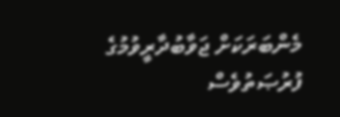މެންބަރަކަށް ޖަވާބުދާރީވުމުގެ ފުރުޞަތުވެސް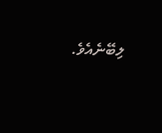ލިބޭނެއެވެ.